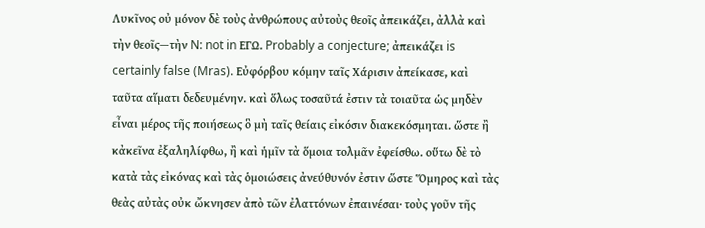Λυκῖνος οὐ μόνον δὲ τοὺς ἀνθρώπους αὐτοὺς θεοῖς ἀπεικάζει, ἀλλὰ καὶ τὴν θεοῖς—τὴν N: not in ΕΓΩ. Probably a conjecture; ἀπεικάζει is certainly false (Mras). Εὐφόρβου κόμην ταῖς Χάρισιν ἀπείκασε, καὶ ταῦτα αἵματι δεδευμένην. καὶ ὅλως τοσαῦτά ἐστιν τὰ τοιαῦτα ὡς μηδὲν εἶναι μέρος τῆς ποιήσεως ὃ μὴ ταῖς θείαις εἰκόσιν διακεκόσμηται. ὥστε ἢ κἀκεῖνα ἐξαληλίφθω, ἢ καὶ ἡμῖν τὰ ὅμοια τολμᾶν ἐφείσθω. οὕτω δὲ τὸ κατὰ τὰς εἰκόνας καὶ τὰς ὁμοιώσεις ἀνεύθυνόν ἐστιν ὥστε Ὅμηρος καὶ τὰς θεὰς αὐτὰς οὐκ ὤκνησεν ἀπὸ τῶν ἐλαττόνων ἐπαινέσαι· τοὺς γοῦν τῆς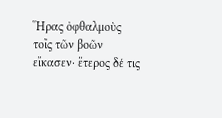Ἥρας ὀφθαλμοὺς τοῖς τῶν βοῶν εἴκασεν· ἕτερος δέ τις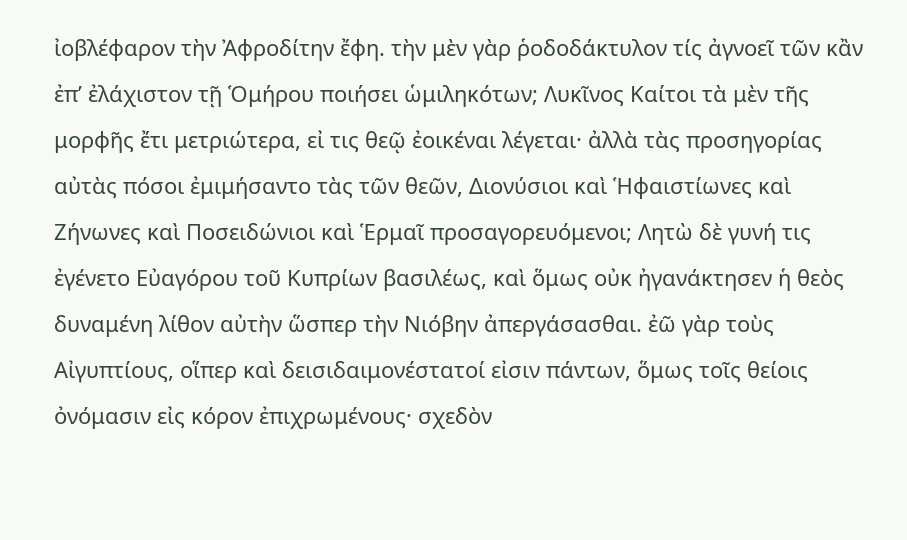ἰοβλέφαρον τὴν Ἀφροδίτην ἔφη. τὴν μὲν γὰρ ῥοδοδάκτυλον τίς ἀγνοεῖ τῶν κἂν ἐπʼ ἐλάχιστον τῇ Ὁμήρου ποιήσει ὡμιληκότων; Λυκῖνος Καίτοι τὰ μὲν τῆς μορφῆς ἔτι μετριώτερα, εἰ τις θεῷ ἐοικέναι λέγεται· ἀλλὰ τὰς προσηγορίας αὐτὰς πόσοι ἐμιμήσαντο τὰς τῶν θεῶν, Διονύσιοι καὶ Ἡφαιστίωνες καὶ Ζήνωνες καὶ Ποσειδώνιοι καὶ Ἑρμαῖ προσαγορευόμενοι; Λητὼ δὲ γυνή τις ἐγένετο Εὐαγόρου τοῦ Κυπρίων βασιλέως, καὶ ὅμως οὐκ ἠγανάκτησεν ἡ θεὸς δυναμένη λίθον αὐτὴν ὥσπερ τὴν Νιόβην ἀπεργάσασθαι. ἐῶ γὰρ τοὺς Αἰγυπτίους, οἵπερ καὶ δεισιδαιμονέστατοί εἰσιν πάντων, ὅμως τοῖς θείοις ὀνόμασιν εἰς κόρον ἐπιχρωμένους· σχεδὸν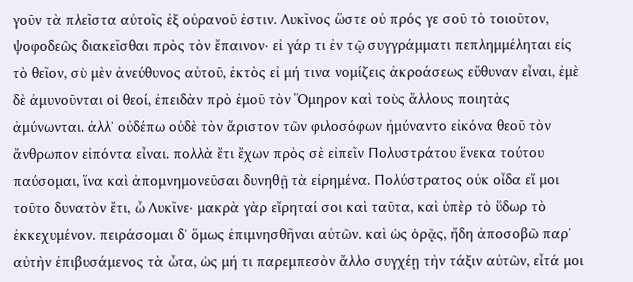γοῦν τὰ πλεῖστα αὐτοῖς ἐξ οὐρανοῦ ἐστιν. Λυκῖνος ὥστε οὐ πρός γε σοῦ τὸ τοιοῦτον, ψοφοδεῶς διακεῖσθαι πρὸς τὸν ἔπαινον· εἰ γάρ τι ἐν τῷ συγγράμματι πεπλημμέληται εἰς τὸ θεῖον, σὺ μὲν ἀνεύθυνος αὐτοῦ, ἐκτὸς εἰ μή τινα νομίζεις ἀκροάσεως εὔθυναν εἶναι, ἐμὲ δὲ ἀμυνοῦνται οἱ θεοί, ἐπειδὰν πρὸ ἐμοῦ τὸν Ὅμηρον καὶ τοὺς ἄλλους ποιητὰς ἀμύνωνται. ἀλλʼ οὐδέπω οὐδὲ τὸν ἄριστον τῶν φιλοσόφων ἠμύναντο εἰκόνα θεοῦ τὸν ἄνθρωπον εἰπόντα εἶναι. πολλὰ ἔτι ἔχων πρὸς σὲ εἰπεῖν Πολυστράτου ἕνεκα τούτου παύσομαι, ἵνα καὶ ἀπομνημονεῦσαι δυνηθῇ τὰ εἰρημένα. Πολύστρατος οὐκ οἶδα εἴ μοι τοῦτο δυνατὸν ἔτι, ὦ Λυκῖνε· μακρὰ γὰρ εἴρηταί σοι καὶ ταῦτα, καὶ ὑπὲρ τὸ ὕδωρ τὸ ἐκκεχυμένον. πειράσομαι δʼ ὅμως ἐπιμνησθῆναι αὐτῶν. καὶ ὡς ὁρᾷς, ἤδη ἀποσοβῶ παρʼ αὐτὴν ἐπιβυσάμενος τὰ ὦτα, ὡς μή τι παρεμπεσὸν ἄλλο συγχέῃ τὴν τάξιν αὐτῶν, εἶτά μοι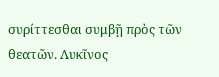συρίττεσθαι συμβῇ πρὸς τῶν θεατῶν. Λυκῖνος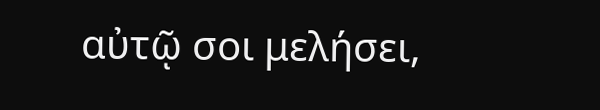αὐτῷ σοι μελήσει,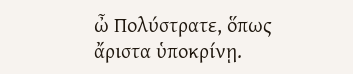ὦ Πολύστρατε, ὅπως ἄριστα ὑποκρίνῃ.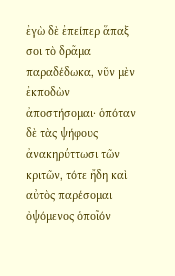ἐγὼ δὲ ἐπείπερ ἅπαξ σοι τὸ δρᾶμα παραδέδωκα, νῦν μὲν ἐκποδὼν ἀποστήσομαι· ὁπόταν δὲ τὰς ψήφους ἀνακηρύττωσι τῶν κριτῶν, τότε ἤδη καὶ αὐτὸς παρέσομαι ὀψόμενος ὁποῖόν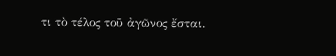τι τὸ τέλος τοῦ ἀγῶνος ἔσται.